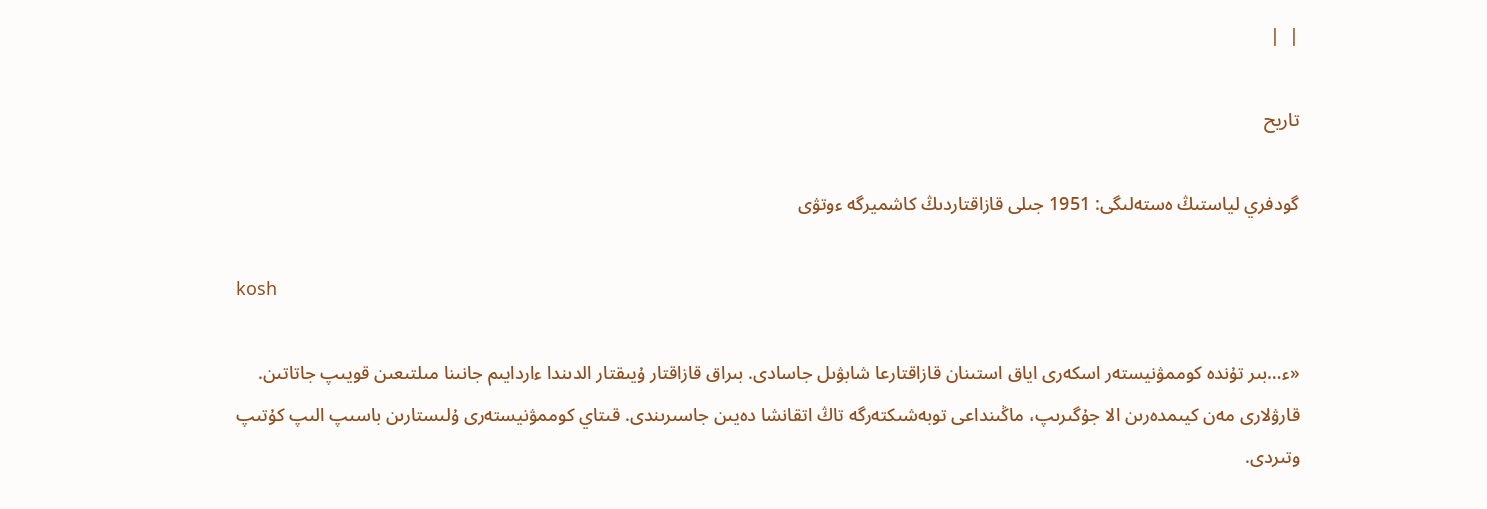|  |

تاريح

گودفري لياستىڭ ەستەلىگى: 1951 جىلى قازاقتاردىڭ كاشميرگە ءوتۋى

kosh

«ء…بىر تۇندە كوممۋنيستەر اسكەرى اياق استىنان قازاقتارعا شابۋىل جاسادى. بىراق قازاقتار ۇيىقتار الدىندا ءاردايىم جانىنا مىلتىعىن قويىپ جاتاتىن. قارۋلارى مەن كيىمدەرىن الا جۇگىرىپ، ماڭىنداعى توبەشىكتەرگە تاڭ اتقانشا دەيىن جاسىرىندى. قىتاي كوممۋنيستەرى ۇلىستارىن باسىپ الىپ كۇتىپ وتىردى.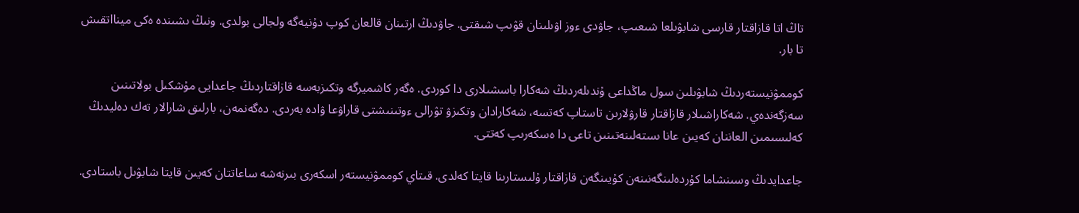تاڭ اتا قازاقتار قارسى شابۋىلعا شىعىپ، جاۋدى ءوز اۋىلىنان قۋىپ شىقتى. جاۋدىڭ ارتىنان قالعان كوپ دۇنيەگە ولجالى بولدى. ونىڭ ىشىندە ەكى مينااتقىش تا بار.

كوممۋنيستەردىڭ شابۋىلىن سول ماڭداعى ۇندىلەردىڭ شەكارا باسشىلارى دا كوردى. ەگەر كاشميرگە وتكىزبەسە قازاقتاردىڭ جاعدايى مۇشكىل بولاتىنىن سەزگەندەي. شەكاراشىلار قازاقتار قارۋلارىن تاستاپ كەتسە، شەكارادان وتكىزۋ تۋرالى ءوتىنىشتى قاراۋعا ۋادە بەردى. دەگەنمەن، بارلىق شارالار تەك دەليدىڭ كەلىسىمىن العاننان كەيىن عانا ىستەلىنەتىنىن تاعى دا ەسكەرىپ كەتتى.

جاعدايدىڭ وسىنشاما كۇردەلىنگەنىنەن كۇيىنگەن قازاقتار ۇلىستارىنا قايتا كەلدى. قىتاي كوممۋنيستەر اسكەرى بىرنەشە ساعاتتان كەيىن قايتا شابۋىل باستادى.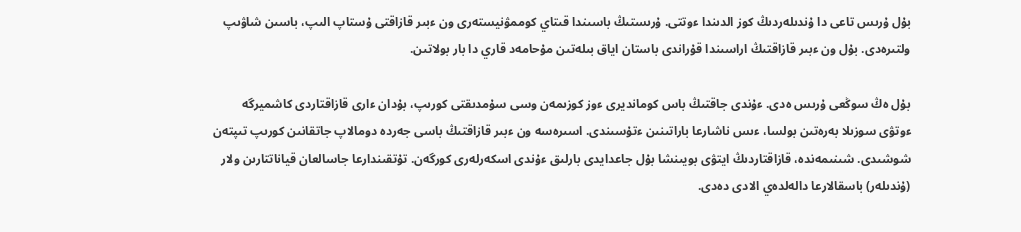بۇل ۇرىس تاعى دا ۇندىلەردىڭ كوز الدىندا ءوتتى. ۇرىستىڭ باسىندا قىتاي كوممۋنيستەرى ون ءبىر قازاقتى ۇستاپ الىپ، باسىن شاۋىپ ولتىرەدى. بۇل ون ءبىر قازاقتىڭ اراسىندا قۇراندى باستان اياق بىلەتىن مۇحامەد قاري دا بار بولاتىن.

بۇل ەڭ سوڭعى ۇرىس ەدى. ءۇندى جاقتىڭ باس كومانديرى ءوز كوزىمەن وسى سۇمدىقتى كورىپ، بۇدان ءارى قازاقتاردى كاشميرگە ءوتۋى سوزىلا بەرەتىن بولسا، ءىس ناشارعا باراتىنىن ءتۇسىندى. اسىرەسە ون ءبىر قازاقتىڭ باسى جەردە دومالاپ جاتقانىن كورىپ تىپتەن شوشىدى. شىنىمەندە، قازاقتاردىڭ ايتۋى بويىنشا بۇل جاعدايدى بارلىق ءۇندى اسكەرلەرى كورگەن. تۇتقىندارعا جاسالعان قياناتتارىن ولار (ۇندىلەر) باسقالارعا دالەلدەي الادى دەدى.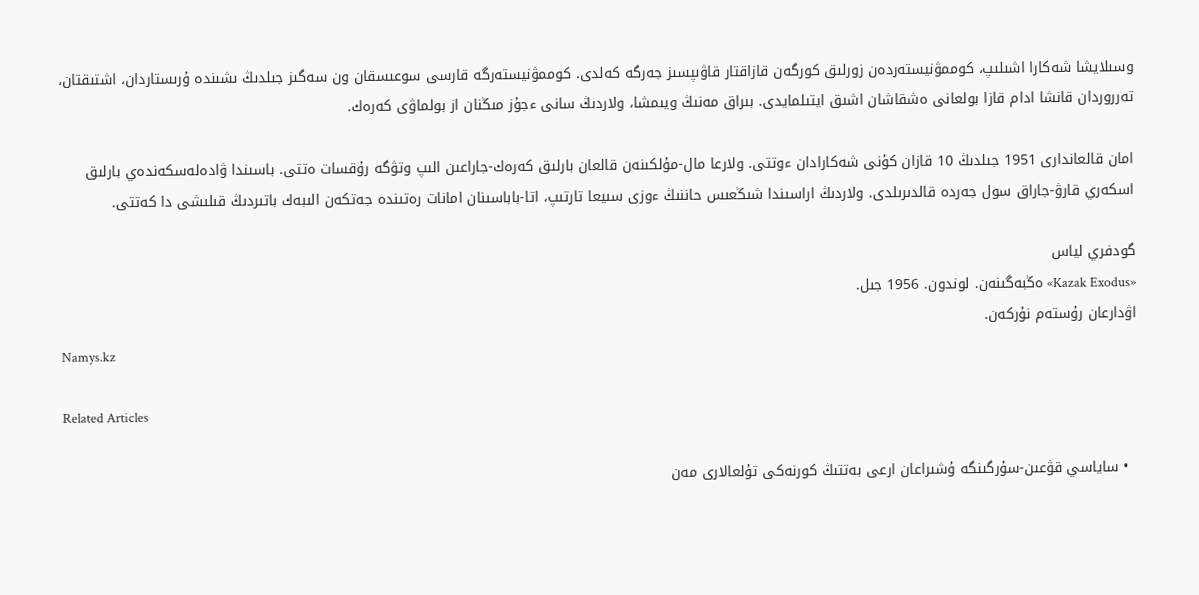وسىلايشا شەكارا اشىلىپ، كوممۋنيستەردەن زورلىق كورگەن قازاقتار قاۋىپسىز جەرگە كەلدى. كوممۋنيستەرگە قارسى سوعىسقان ون سەگىز جىلدىڭ ىشىندە ۇرىستاردان، اشتىقتان، تەرروردان قانشا ادام قازا بولعانى ەشقاشان اشىق ايتىلمايدى. بىراق مەنىڭ ويىمشا، ولاردىڭ سانى ءجۇز مىڭنان از بولماۋى كەرەك.

امان قالعاندارى 1951 جىلدىڭ 10 قازان كۇنى شەكارادان ءوتتى. ولارعا مال-مۇلكىنەن قالعان بارلىق كەرەك-جاراعىن الىپ وتۋگە رۇقسات ەتتى. باسىندا ۋادەلەسكەندەي بارلىق اسكەري قارۋ-جاراق سول جەردە قالدىرىلدى. ولاردىڭ اراسىندا شىڭعىس حاننىڭ ءوزى سىيعا تارتىپ، اتا-باباسىنان امانات رەتىندە جەتكەن الىبەك باتىردىڭ قىلىشى دا كەتتى.

گودفري لياس
«Kazak Exodus» ەڭبەگىنەن. لوندون. 1956 جىل.
اۋدارعان رۇستەم نۇركەن.
Namys.kz

Related Articles

  • ساياسي قۋعىن-سۇرگىنگە ۇشىراعان ارعى بەتتىڭ كورنەكى تۇلعالارى مەن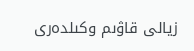زيالى قاۋىم وكىلدەرى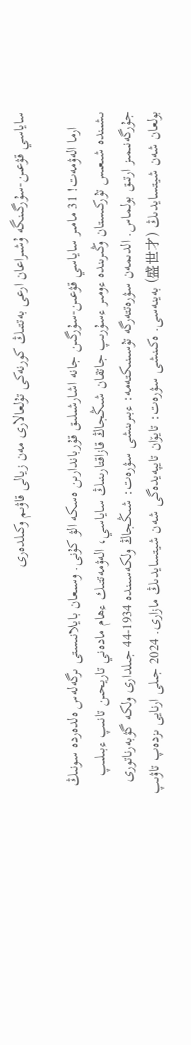ساياسي قۋعىن-سۇرگىنگە ۇشىراعان ارعى بەتتىڭ كورنەكى تۇلعالارى مەن زيالى قاۋىم وكىلدەرى

    ارما الەۋمەت! 31 مامىر ساياسي قۋعىن-سۇرگىن جانە اشارشىلىق قۇرباندارىن ەسكە الۋ كۇنى. وسىعان بايلانىستى ىرگەلەس ەلدەردە سونىڭ ىشىندە شىعىس تۇركىستان وڭىرىندە ءومىر ءسۇرىپ جاتقان شىڭجاڭ قازاقتارىنىڭ ساياسي، الەۋمەتتىك ءھام مادەني تاريحىن تانىپ ءبىلىپ جۇرگەنىمىز ارتىق بولماس. الدىمەن سۋرەتتەرگە تۇسىنىكتەمە: ءبىرىنشى سۋرەت: شىڭجاڭ ولكەسىندە 1934-44 جىلدارى ولكە گۋبەرناتورى بولعان شەن شيتسايدىڭ (盛世才) بەينەسى. ەكىنشى سۋرەت: تايۆان تايپەيدەگى شەن شيتسايدىڭ مازارى. 2024 جىلى ارنايى ىزدەپ تاۋىپ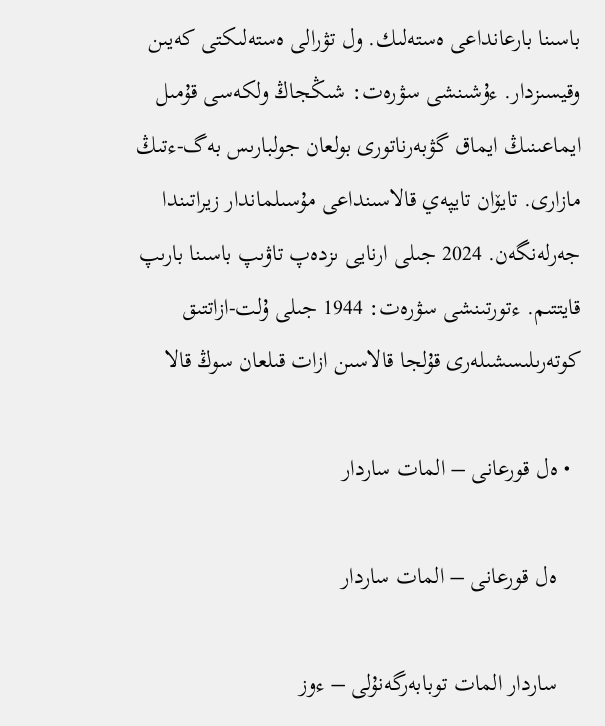باسىنا بارعانداعى ەستەلىك. ول تۋرالى ەستەلىكتى كەيىن وقيسىزدار. ءۇشىنشى سۋرەت: شىڭجاڭ ولكەسى قۇمىل ايماعىنىڭ ايماق گۋبەرناتورى بولعان جولبارىس بەگ-ءتىڭ مازارى. تايۆان تايپەي قالاسىنداعى مۇسىلماندار زيراتىندا جەرلەنگەن. 2024 جىلى ارنايى ىزدەپ تاۋىپ باسىنا بارىپ قايتتىم. ءتورتىنشى سۋرەت: 1944 جىلى ۇلت-ازاتتىق كوتەرىلىسشىلەرى قۇلجا قالاسىن ازات قىلعان سوڭ قالا

  • ەل قورعانى – المات ساردار

    ەل قورعانى – المات ساردار

    ساردار المات توبابەرگەنۇلى – ءوز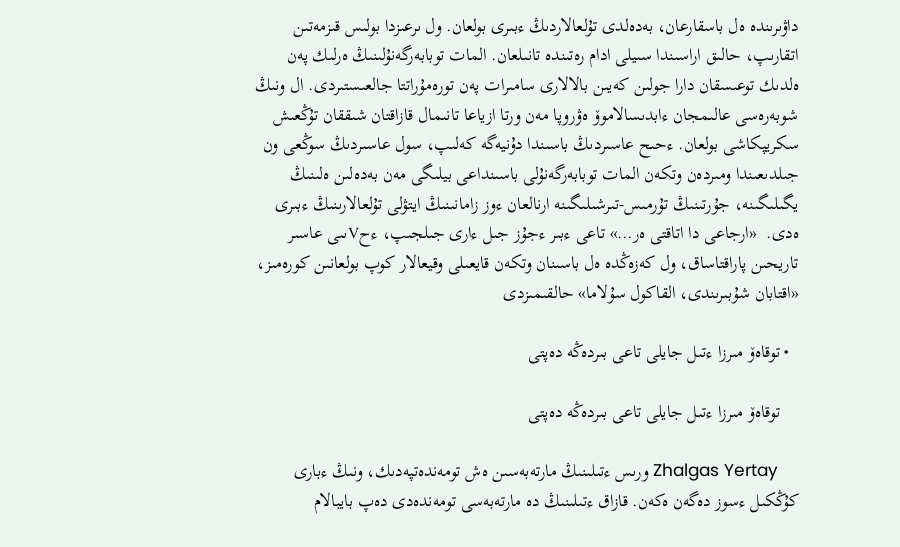داۋىرىندە ەل باسقارعان، بەدەلدى تۇلعالاردىڭ ءبىرى بولعان. ول ىرعىزدا بولىس قىزمەتىن اتقارىپ، حالىق اراسىندا سىيلى ادام رەتىندە تانىلعان. المات توبابەرگەنۇلىنىڭ ەرلىك پەن ەلدىك توعىسقان دارا جولىن كەيىن بالالارى سامىرات پەن تورەمۇراتتا جالعىستىردى. ال ونىڭ شوبەرەسى عالىمجان ءابدىسالاموۆ ەۋروپا مەن ورتا ازياعا تانىمال قازاقتان شىققان تۇڭعىش سكريپكاشى بولعان. ءحىح عاسىردىڭ باسىندا دۇنيەگە كەلىپ، سول عاسىردىڭ سوڭعى ون جىلدىعىندا ومىردەن وتكەن المات توبابەرگەنۇلى باسىنداعى بيلىگى مەن بەدەلىن ەلىنىڭ يگىلىگىنە، جۇرتىنىڭ تۇرمىس-تىرشىلىگىنە ارنالعان ءوز زامانىنىڭ ايتۋلى تۇلعالارىنىڭ ءبىرى ەدى.  «ارجاعى دا اتاقتى ەر…» تاعى ءبىر ءجۇز جىل ءارى جىلجىپ، ءحVىىى عاسىر تاريحىن پاراقتاساق، ول كەزەڭدە ەل باسىنان وتكەن قايعىلى وقيعالار كوپ بولعانىن كورەمىز، «اقتابان شۇبىرىندى، القاكول سۇلاما» حالقىمىزدى

  • توقاەۆ مىرزا ءتىل جايلى تاعى بىردەڭە دەپتى

    توقاەۆ مىرزا ءتىل جايلى تاعى بىردەڭە دەپتى

    Zhalgas Yertay ورىس ءتىلىنىڭ مارتەبەسىن ەش تومەندەتپەدىك، ونىڭ ءبارى كۇڭكىل ءسوز دەگەن ەكەن. قازاق ءتىلىنىڭ دە مارتەبەسى تومەندەدى دەپ بايبالام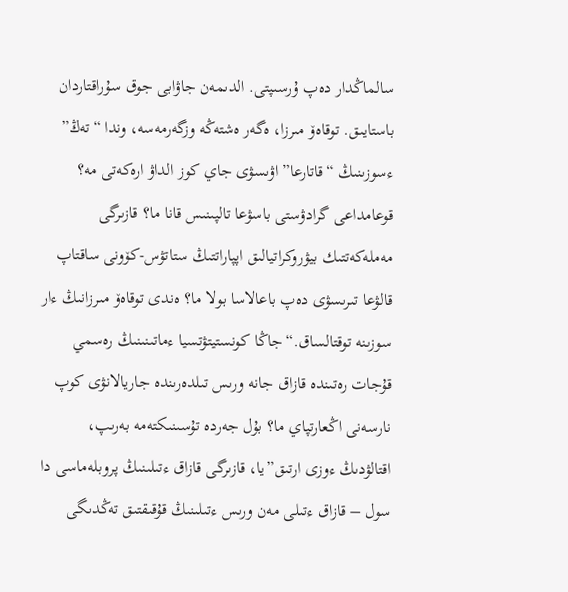سالماڭدار دەپ ۇرسىپتى. الدىمەن جاۋابى جوق سۇراقتاردان باستايىق. توقاەۆ مىرزا، ەگەر ەشتەڭە وزگەرمەسە، وندا “تەڭ” ءسوزىنىڭ “قاتارعا” اۋىسۋى جاي كوز الداۋ ارەكەتى مە؟ قوعامداعى گرادۋستى باسۋعا تالپىنىس قانا ما؟ قازىرگى مەملەكەتتىك بيۋروكراتيالىق اپپاراتتىڭ ستاتۋس-كۆونى ساقتاپ قالۋعا تىرىسۋى دەپ باعالاسا بولا ما؟ ەندى توقاەۆ مىرزانىڭ ءار سوزىنە توقتالساق.“جاڭا كونستيتۋتسيا ءماتىنىنىڭ رەسمي قۇجات رەتىندە قازاق جانە ورىس تىلدەرىندە جاريالانۋى كوپ نارسەنى اڭعارتپاي ما؟ بۇل جەردە تۇسىنىكتەمە بەرىپ، اقتالۋدىڭ ءوزى ارتىق”يا، قازىرگى قازاق ءتىلىنىڭ پروبلەماسى دا سول – قازاق ءتىلى مەن ورىس ءتىلىنىڭ قۇقىقتىق تەڭدىگى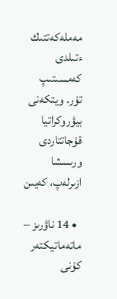مەملەكەتتىك ءتىلدى كەمسىتىپ تۇر. ويتكەنى بيۋروكراتيا قۇجاتتاردى ورىسشا ازىرلەپ، كەيىن

  • 14 ناۋرىز – ماتەماتيكتەر كۇنى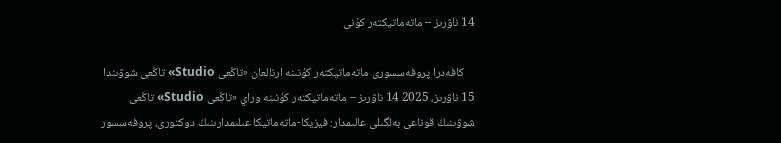14 ناۋرىز – ماتەماتيكتەر كۇنى

    كافەدرا پروفەسسورى ماتەماتيكتەر كۇنىنە ارنالعان «تاڭعى Studio» تاڭعى شوۋىندا 15 ناۋرىز، 2025 14 ناۋرىز – ماتەماتيكتەر كۇنىنە وراي «تاڭعى Studio» تاڭعى شوۋىنىڭ قوناعى بەلگىلى عالىمدار: فيزيكا-ماتەماتيكا عىلىمدارىنىڭ دوكتورى، پروفەسسور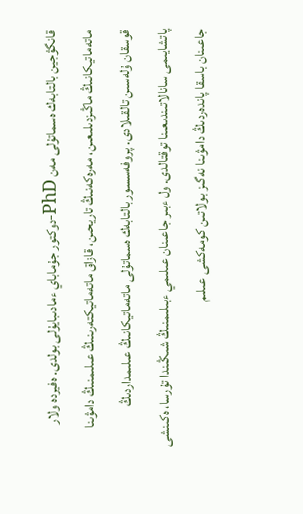قانگۋجين بالتابەك ەسماتۇلى مەن PhD-دوكتور جۇماباي ءمادىبايۇلى بولدى. ەفيردە ولار ماتەماتيكانىڭ ماڭىزدىلىعىن، مەرەكەنىڭ تاريحىن، قازاق ماتەماتيكتەرىنىڭ عىلىمنىڭ دامۋىنا قوسقان ۇلەسىن تالقىلادى. پروفەسسور بالتابەك ەسماتۇلى ماتەماتيكانىڭ عىلىمداردىڭ پاتشايىمى سانالاتىندىعىنا توقتالدى. ول ءبىر جاعىنان عىلىمي ءبىلىمنىڭ شىڭىندا تۇرسا، ەكىنشى جاعىنان باسقا پاندەردىڭ دامۋىنا نەگىز بولاتىن كومەكشى عىلىم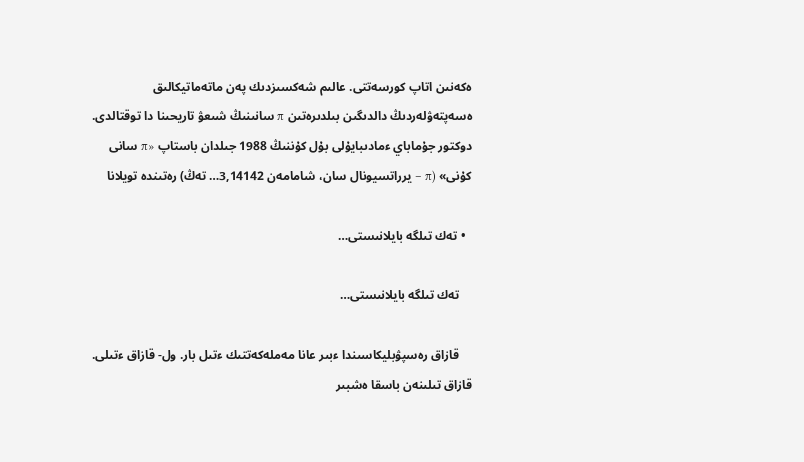ەكەنىن اتاپ كورسەتتى. عالىم شەكسىزدىك پەن ماتەماتيكالىق ەسەپتەۋلەردىڭ دالدىگىن بىلدىرەتىن π سانىنىڭ شىعۋ تاريحىنا دا توقتالدى. دوكتور جۇماباي ءمادىبايۇلى بۇل كۇننىڭ 1988 جىلدان باستاپ «π سانى كۇنى» (π – يرراتسيونال سان، شامامەن 3,14142… تەڭ) رەتىندە تويلانا

  • تەك تىلگە بايلانىستى…

    تەك تىلگە بايلانىستى…

    قازاق رەسپۋبليكاسىندا ءبىر عانا مەملەكەتتىك ءتىل بار. ول- قازاق ءتىلى. قازاق تىلىنەن باسقا ەشبىر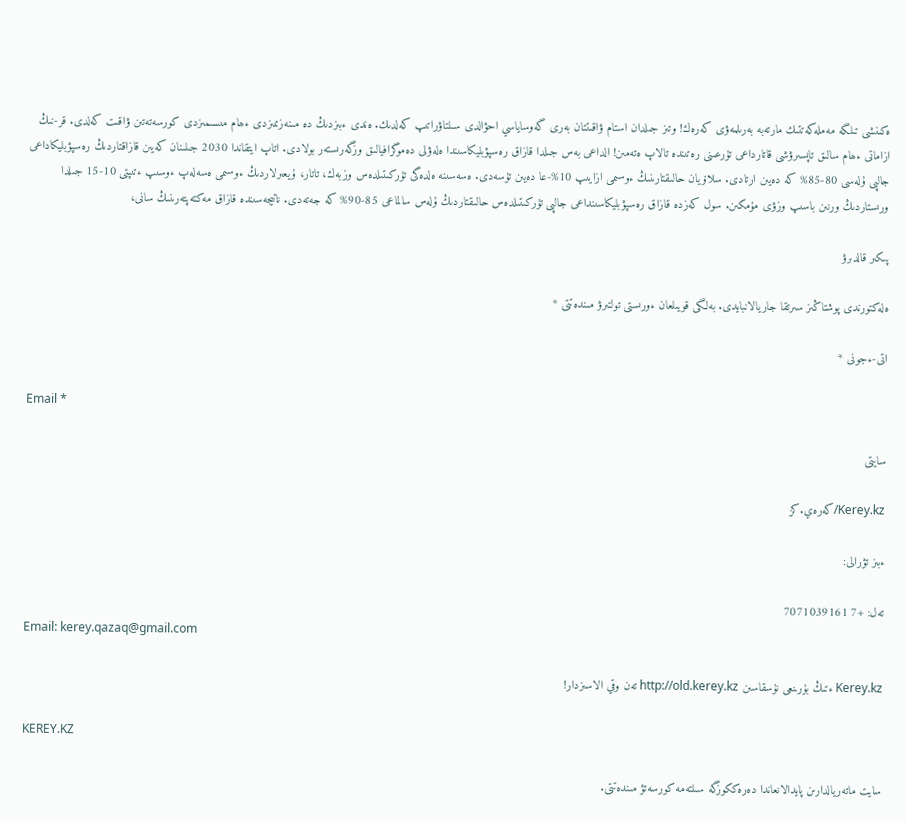ەكىنشى تىلگە مەملەكەتتىك مارتەبە بەرىلمەۋى كەرەك! وتىز جىلدان استام ۋاقىتتان بەرى گەوساياسي احۋالدى سىلتاۋراتىپ كەلدىك. ەندى ءبىزدىڭ دە مىنەزىمىزدى ءھام مىسىمىزدى كورسەتەتىن ۋاقىت كەلدى. قر-نىڭ ازاماتى ءھام سالىق تاپسىرۋشى قاتارداعى تۇرعىنى رەتىندە تالاپ ەتەمىن! الداعى بەس جىلدا قازاق رەسپۋبليكاسىندا ەلەۋلى دەموگرافيالىق وزگەرىستەر بولادى. اتاپ ايتقاندا 2030 جىلىنان كەيىن قازاقتاردىڭ رەسپۋبليكاداعى جالپى ۇلەسى 80-85% كە دەيىن ارتادى. سلاۆيان حالىقتارىنىڭ ءوسىمى ازايىپ 10%-عا دەيىن تۇسەدى. ەسەسىنە ەلدەگى تۇركىتىلدەس وزبەك، تاتار، ۇيعىرلاردىڭ ءوسىمى ەسەلەپ ءوسىپ ءتىپتى 10-15 جىلدا ورىستاردىڭ ورنىن باسىپ وزۋى مۇمكىن. سول كەزدە قازاق رەسپۋبليكاسىنداعى جالپى تۇركىتىلدەس حالىقتاردىڭ ۇلەس سالماعى 85-90% كە جەتەدى. ناتيجەسىندە قازاق مەكتەپتەرىنىڭ سانى،

پىكىر قالدىرۋ

ەلەكتورندى پوشتاڭىز سىرتقا جاريالانبايدى. بەلگى قويىلعان ءورىستى تولتىرۋ مىندەتتى *

اتى-ءجونى *

Email *

سايتى

Kerey.kz/كەرەي.كز

ءبىز تۋرالى:

تەل: +7 7071039161
Email: kerey.qazaq@gmail.com

Kerey.kz ءتىڭ بۇرىنعى نۇسقاسىن http://old.kerey.kz تەن وقي الاسىزدار!

KEREY.KZ

سايت ماتەريالدارىن پايدالانعاندا دەرەككوزگە سىلتەمە كورسەتۋ مىندەتتى.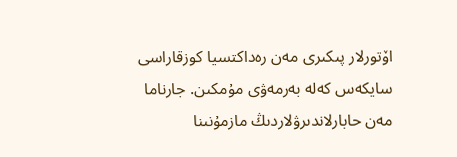اۆتورلار پىكىرى مەن رەداكتسيا كوزقاراسى سايكەس كەلە بەرمەۋى مۇمكىن. جارناما مەن حابارلاندىرۋلاردىڭ مازمۇنىنا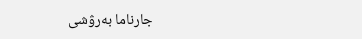جارناما بەرۋشى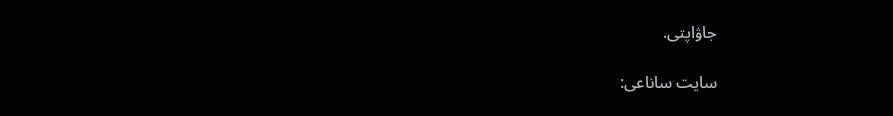جاۋاپتى.

سايت ساناعى: